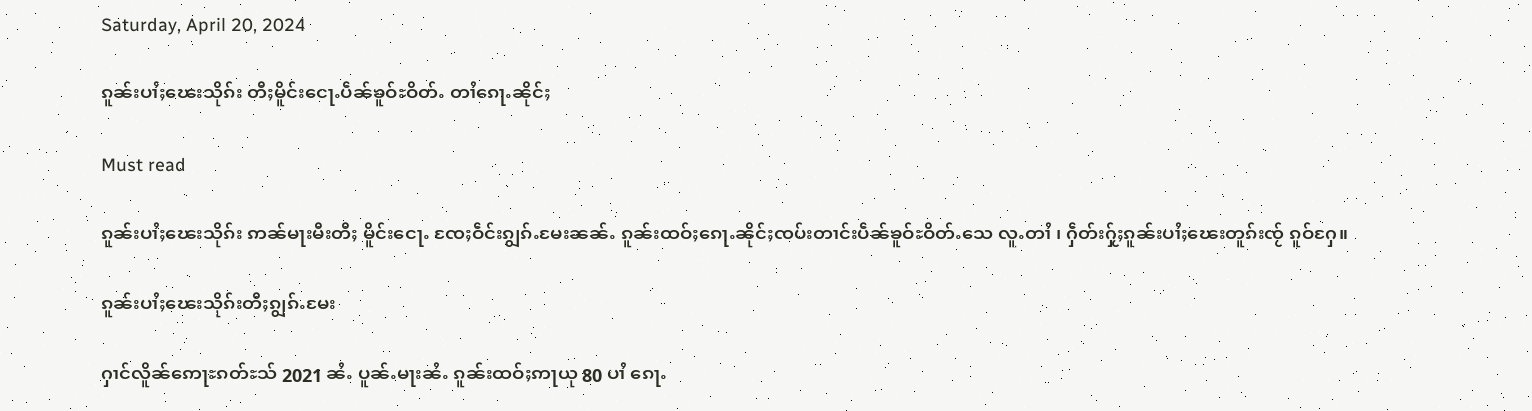Saturday, April 20, 2024

ၵူၼ်းပၢႆႈၽေးသိုၵ်း တီႈမိူင်းငေႃႉပဵၼ်ၶူဝ်ႊဝိတ်ႉ တၢႆၵေႃႉၼိုင်ႈ

Must read

ၵူၼ်းပၢႆႈၽေးသိုၵ်း ဢၼ်မႃးမီးတီႈ မိူင်းငေႃႉ ၸႄႈဝဵင်းၵျွၵ်ႉမႄးၼၼ်ႉ ၵူၼ်းထဝ်ႈၵေႃႉၼိုင်ႈၸပ်းတၢင်းပဵၼ်ၶူဝ်ႊဝိတ်ႉသေ လူႉတၢႆ ၊ ႁဵတ်းႁႂ်ႈၵူၼ်းပၢႆႈၽေးတူၵ်းၸႂ် ၵူဝ်ႁႄ။

ၵူၼ်းပၢႆႈၽေးသိုၵ်းတီႈၵျွၵ်ႉမႄး

ႁၢင်လိူၼ်ဢေႃႊၵတ်ႊသ် 2021 ၼႆႉ ပူၼ်ႉမႃးၼႆႉ ၵူၼ်းထဝ်ႈဢႃယု 80 ပၢႆ ၵေႃႉ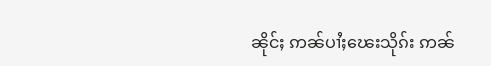ၼိုင်ႈ ဢၼ်ပၢႆႈၽေးသိုၵ်း ဢၼ်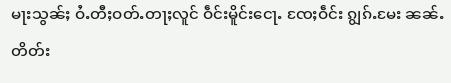မႃးသွၼ်ႈ ဝႆႉတီႈဝတ်ႉတႃႈလူင် ဝဵင်းမိူင်းငေႃႉ ၸႄႈဝဵင်း ၵျွၵ်ႉမႄး ၼၼ်ႉ တိတ်း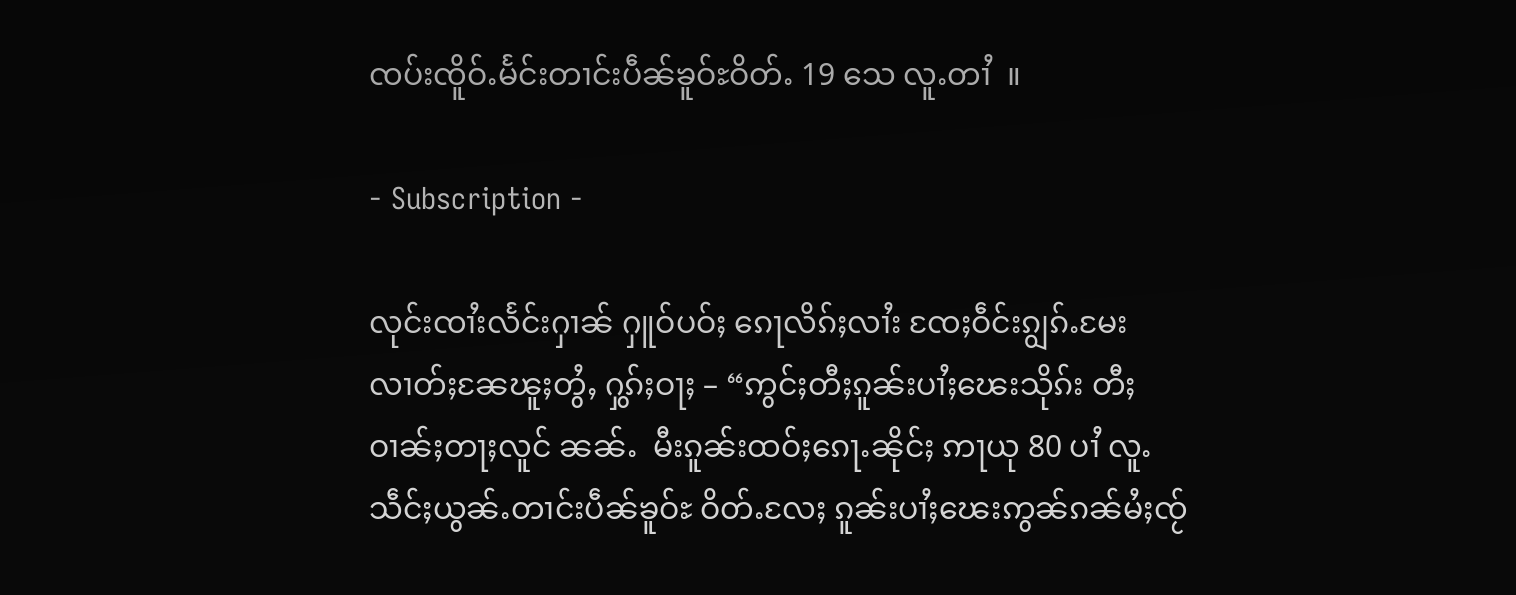ၸပ်းၸိူဝ်ႉမႅင်းတၢင်းပဵၼ်ၶူဝ်ႊဝိတ်ႉ 19 သေ လူႉတၢႆ  ။

- Subscription -

လုင်းၸၢႆးလႅင်းႁၢၼ် ႁူဝ်ပဝ်ႈ ၵေႃလိၵ်ႈလၢႆး ၸႄႈဝဵင်းၵျွၵ်ႉမႄး လၢတ်ႈၼႄၽူႈတွႆႇ ႁွၵ်ႈဝႃႈ – “ဢွင်ႈတီႈၵူၼ်းပၢႆႈၽေးသိုၵ်း တီႈဝၢၼ်ႈတႃႈလူင် ၼၼ်ႉ  မီးၵူၼ်းထဝ်ႈၵေႃႉၼိုင်ႈ ဢႃယု 80 ပၢႆ လူႉသဵင်ႈယွၼ်ႉတၢင်းပဵၼ်ၶူဝ်ႊ ဝိတ်ႉလႄႈ ၵူၼ်းပၢႆႈၽေးဢွၼ်ၵၼ်မႆႈၸႂ်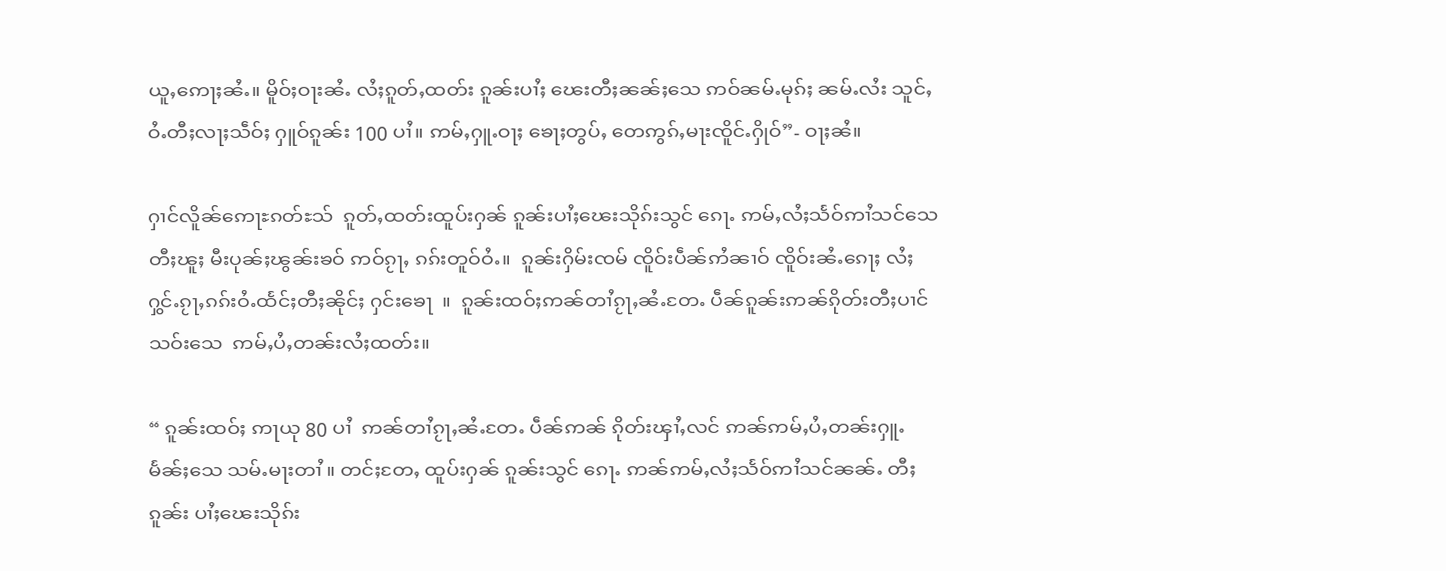ယူႇဢေႃႈၼႆႉ။ မိူဝ်ႈဝႃးၼႆႉ လႆႈၵူတ်ႇထတ်း ၵူၼ်းပၢႆႈ ၽေးတီႈၼၼ်ႈသေ ဢဝ်ၼမ်ႉမုၵ်ႈ ၼမ်ႉလႆး သူင်ႇဝႆႉတီႈလႃႈသဵဝ်ႈ ႁူဝ်ၵူၼ်း 100 ပၢႆ။ ဢမ်ႇႁူႉဝႃႈ ၶေႃႈတွပ်ႇ တေဢွၵ်ႇမႃးၸိူင်ႉႁိုဝ်”- ဝႃႈၼႆ။

ႁၢင်လိူၼ်ဢေႃႊၵတ်ႊသ်  ၵူတ်ႇထတ်းထူပ်းႁၼ် ၵူၼ်းပၢႆႈၽေးသိုၵ်းသွင် ၵေႃႉ ဢမ်ႇလႆႈသႅဝ်ဢၢႆသင်သေ  တီႈၽူႈ မီးပုၼ်ႈၽွၼ်းၶဝ် ဢဝ်ၵႂႃႇ ၵၵ်းတူဝ်ဝႆႉ။  ၵူၼ်းႁိမ်းၸမ် ၸိူဝ်းပဵၼ်ဢႆၼၢဝ် ၸိူဝ်းၼႆႉၵေႃႈ လႆႈ ႁွင်ႉၵႂႃႇၵၵ်းဝႆႉထႅင်ႈတီႈၼိုင်ႈ ႁင်းၶေႃ  ။  ၵူၼ်းထဝ်ႈဢၼ်တၢႆၵႂႃႇၼႆႉတႄႉ ပဵၼ်ၵူၼ်းဢၼ်ၵိုတ်းတီႈပၢင်သဝ်းသေ  ဢမ်ႇပႆႇတၼ်းလႆႈထတ်း။

“ ၵူၼ်းထဝ်ႈ ဢႃယု 80 ပၢႆ  ဢၼ်တၢႆၵႂႃႇၼႆႉတႄႉ ပဵၼ်ဢၼ် ၵိုတ်းၾၢႆႇလင် ဢၼ်ဢမ်ႇပႆႇတၼ်းႁူႉမႅၼ်ႈသေ သမ်ႉမႃးတၢႆ ။ တင်ႈတႄႇ ထူပ်းႁၼ် ၵူၼ်းသွင် ၵေႃႉ ဢၼ်ဢမ်ႇလႆႈသႅဝ်ဢၢႆသင်ၼၼ်ႉ တီႈၵူၼ်း ပၢႆႈၽေးသိုၵ်း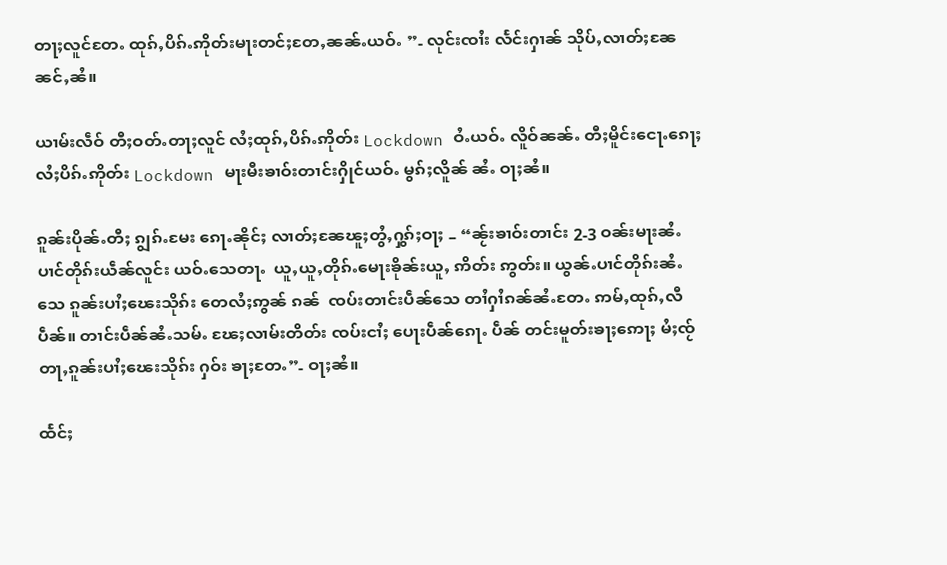တႃႈလူင်တႄႉ ထုၵ်ႇပိၵ်ႉဢိုတ်းမႃးတင်ႈတႄႇၼၼ်ႉယဝ်ႉ ”- လုင်းၸၢႆး လႅင်းႁၢၼ် သိုပ်ႇလၢတ်ႈၼႄၼင်ႇၼႆ။

ယၢမ်းလဵဝ် တီႈဝတ်ႉတႃႈလူင် လႆႈထုၵ်ႇပိၵ်ႉဢိုတ်း Lockdown ဝႆႉယဝ်ႉ လိူဝ်ၼၼ်ႉ တီႈမိူင်းငေႃႉၵေႃႈ လႆႈပိၵ်ႉဢိုတ်း Lockdown မႃးမီးၶၢဝ်းတၢင်းႁိုင်ယဝ်ႉ မွၵ်ႈလိူၼ် ၼႆႉ ဝႃႈၼႆ။

ၵူၼ်းပိုၼ်ႉတီႈ ၵျွၵ်ႉမႄး ၵေႃႉၼိုင်ႈ လၢတ်ႈၼႄၽူႈတွႆႇႁွၵ်ႈဝႃႈ – “ၼႂ်းၶၢဝ်းတၢင်း 2-3 ဝၼ်းမႃးၼႆႉ ပၢင်တိုၵ်းယဵၼ်လူင်း ယဝ်ႉသေတႃႉ  ယူႇယူႇတိုၵ်ႉမေႃးၶိုၼ်းယူႇ ဢိတ်း ဢွတ်း။ ယွၼ်ႉပၢင်တိုၵ်းၼႆႉသေ ၵူၼ်းပၢႆႈၽေးသိုၵ်း တေလႆႈဢွၼ် ၵၼ်  ၸပ်းတၢင်းပဵၼ်သေ တၢႆႁၢႆၵၼ်ၼႆႉတႄႉ ဢမ်ႇထုၵ်ႇလီပဵၼ်။ တၢင်းပဵၼ်ၼႆႉသမ်ႉ ၽႄႈလၢမ်းတိတ်း ၸပ်းငၢႆႈ ပေႃးပဵၼ်ၵေႃႉ ပဵၼ် တင်းမူတ်းၶႃႈဢေႃႈ မႆႈၸႂ်တႃႇၵူၼ်းပၢႆႈၽေးသိုၵ်း ႁဝ်း ၶႃႈတႄႉ”- ဝႃႈၼႆ။

ထႅင်ႈ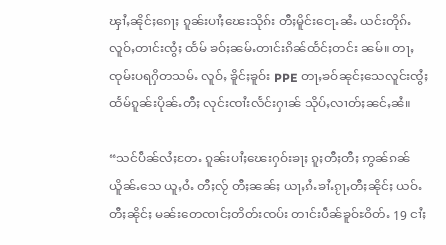ၾၢႆႇၼိုင်ႈၵေႃႈ ၵူၼ်းပၢႆႈၽေးသိုၵ်း တီႈမိူင်းငေႃႉၼႆႉ ယင်းတိုၵ်ႉလူဝ်ႇတၢင်းၸွႆႈ ထႅမ် ၶဝ်ႈၼမ်ႉတၢင်းၵိၼ်ထႅင်ႈတင်း ၼမ်။ တႃႇၸုမ်းပရႁိတသမ်ႉ လူဝ်ႇ ၶိူင်ႈၶူဝ်း PPE တႃႇၶဝ်ၼုင်ႈသေလူင်းၸွႆႈထႅမ်ၵူၼ်းပိုၼ်ႉတီႈ လုင်းၸၢႆးလႅင်းႁၢၼ် သိုပ်ႇလၢတ်ႈၼင်ႇၼႆ။

“သင်ပဵၼ်လႆႈတႄႉ ၵူၼ်းပၢႆႈၽေးႁဝ်းၶႃႈ ၵူႈတီႈတီႈ ဢွၼ်ၵၼ်ယိူၼ်ႉသေ ယူႇဝႆႉ တီႈလႂ် တီႈၼၼ်ႈ ယႃႇၵႆႉၶၢႆႉၵႂႃႇတီႈၼိုင်ႈ ယဝ်ႉတီႈၼိုင်ႈ မၼ်းတေၸၢင်ႈတိတ်းၸပ်း တၢင်းပဵၼ်ၶူဝ်ႊဝိတ်ႉ 19 ငၢႆႈ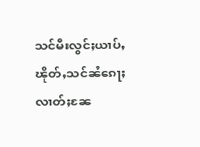သင်မီးလွင်ႈယၢပ်ႇၽိုတ်ႇသင်ၼႆၵေႃႈ လၢတ်ႈၼႄ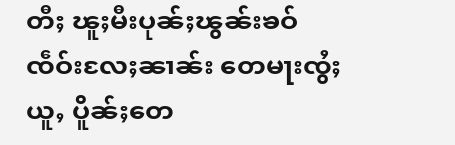တီႈ ၽူႈမီးပုၼ်ႈၽွၼ်းၶဝ် ၸဵဝ်းလႄႈၼၢၼ်း တေမႃးၸွႆႈယူႇ ပိူၼ်ႈတေ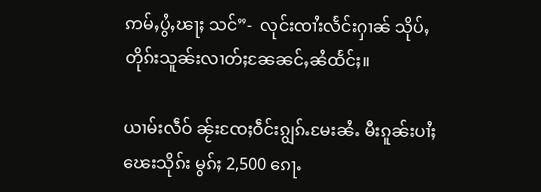ဢမ်ႇပွႆႇၽႃႈ သင်”-  လုင်းၸၢႆးလႅင်းႁၢၼ် သိုပ်ႇ တိုၵ်းသူၼ်းလၢတ်ႈၼႄၼင်ႇၼႆထႅင်ႈ။

ယၢမ်းလဵဝ် ၼႂ်းၸႄႈဝဵင်းၵျွၵ်ႉမႄးၼႆႉ မီးၵူၼ်းပၢႆႈၽေးသိုၵ်း မွၵ်ႈ 2,500 ၵေႃႉ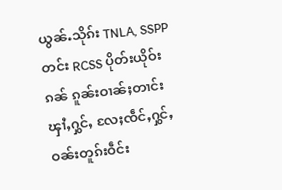ယွၼ်ႉသိုၵ်း TNLA, SSPP တင်း RCSS ပိုတ်းယိုဝ်းၵၼ် ၵူၼ်းဝၢၼ်ႈတၢင်းၾၢႆႇႁွင်ႇ လႄႈၸဵင်ႇႁွင်ႇဝၼ်းတူၵ်းဝဵင်း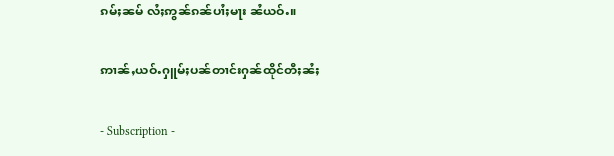ၵမ်ႈၼမ် လႆႈဢွၼ်ၵၼ်ပၢႆႈမႃး ၼႆယဝ်ႉ။

ဢၢၼ်ႇယဝ်ႉႁူမ်ႈပၼ်တၢင်းႁၼ်ထိုင်တီႈၼႆႈ

- Subscription -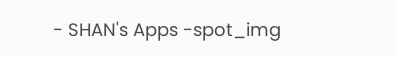- SHAN's Apps -spot_img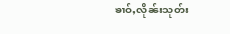ၶၢဝ်ႇလိုၼ်းသုတ်း